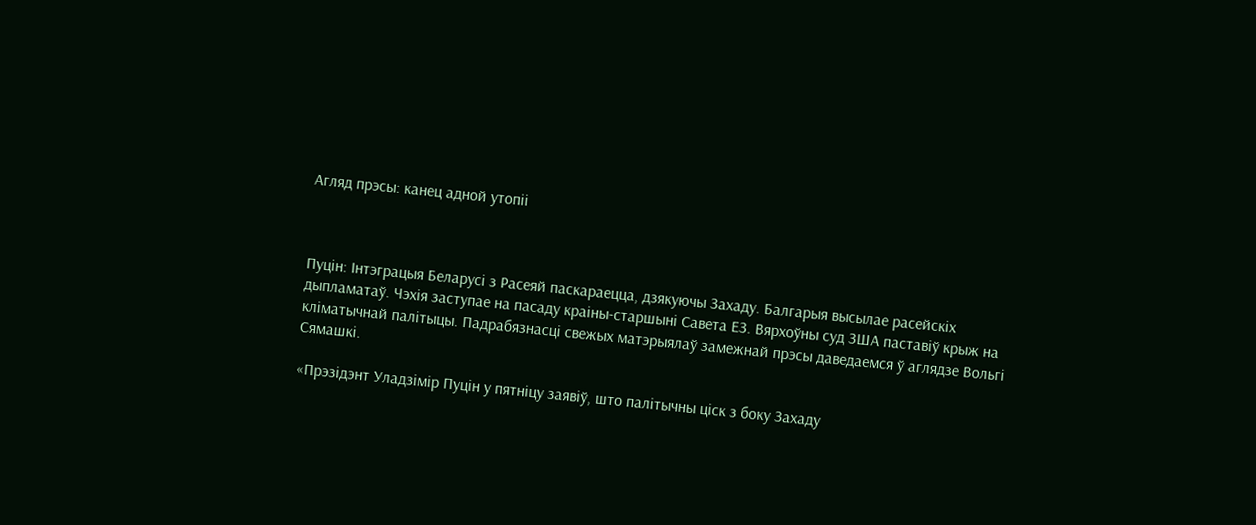Агляд прэсы: канец адной утопіі



Пуцін: Інтэграцыя Беларусі з Расеяй паскараецца, дзякуючы Захаду. Балгарыя высылае расейскіх дыпламатаў. Чэхія заступае на пасаду краіны-старшыні Савета ЕЗ. Вярхоўны суд ЗША паставіў крыж на кліматычнай палітыцы. Падрабязнасці свежых матэрыялаў замежнай прэсы даведаемся ў аглядзе Вольгі Сямашкі.

«Прэзідэнт Уладзімір Пуцін у пятніцу заявіў, што палітычны ціск з боку Захаду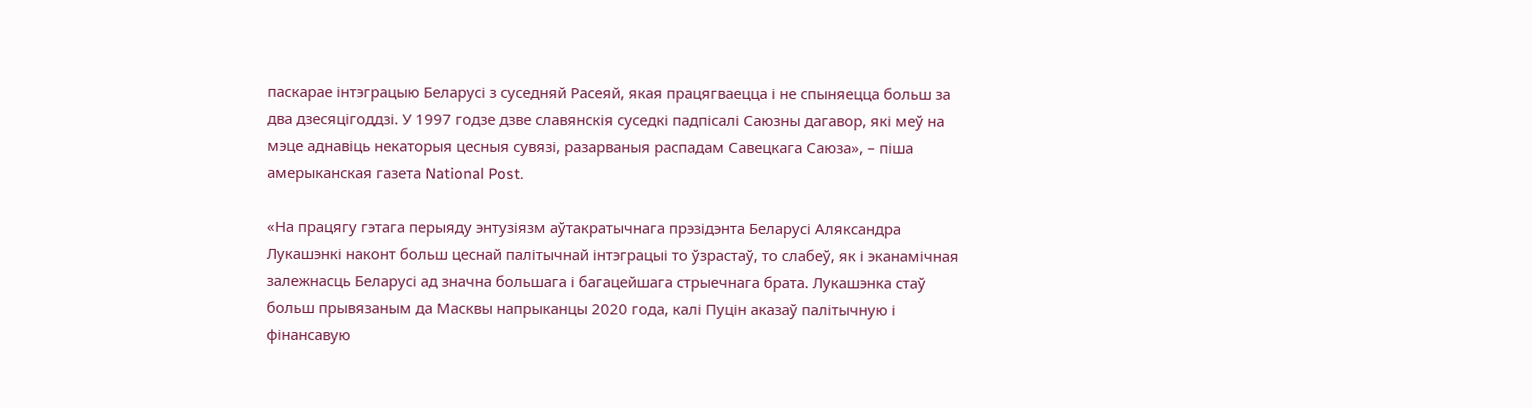паскарае інтэграцыю Беларусі з суседняй Расеяй, якая працягваецца і не спыняецца больш за два дзесяцігоддзі. У 1997 годзе дзве славянскія суседкі падпісалі Саюзны дагавор, які меў на мэце аднавіць некаторыя цесныя сувязі, разарваныя распадам Савецкага Саюза», – піша амерыканская газета National Post.

«На працягу гэтага перыяду энтузіязм аўтакратычнага прэзідэнта Беларусі Аляксандра Лукашэнкі наконт больш цеснай палітычнай інтэграцыі то ўзрастаў, то слабеў, як і эканамічная залежнасць Беларусі ад значна большага і багацейшага стрыечнага брата. Лукашэнка стаў больш прывязаным да Масквы напрыканцы 2020 года, калі Пуцін аказаў палітычную і фінансавую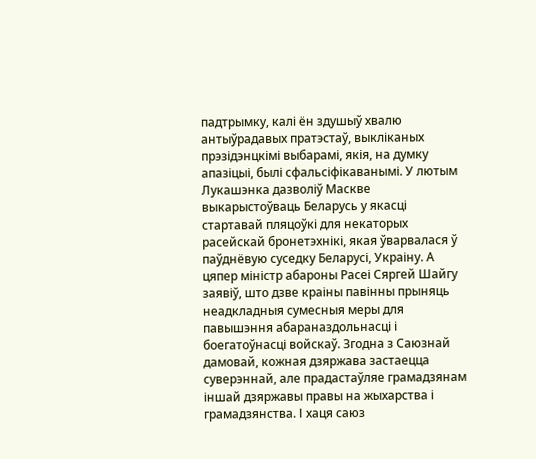падтрымку, калі ён здушыў хвалю антыўрадавых пратэстаў, выкліканых прэзідэнцкімі выбарамі, якія, на думку апазіцыі, былі сфальсіфікаванымі. У лютым Лукашэнка дазволіў Маскве выкарыстоўваць Беларусь у якасці стартавай пляцоўкі для некаторых расейскай бронетэхнікі, якая ўварвалася ў паўднёвую суседку Беларусі, Украіну. А цяпер міністр абароны Расеі Сяргей Шайгу заявіў, што дзве краіны павінны прыняць неадкладныя сумесныя меры для павышэння абараназдольнасці і боегатоўнасці войскаў. Згодна з Саюзнай дамовай, кожная дзяржава застаецца суверэннай, але прадастаўляе грамадзянам іншай дзяржавы правы на жыхарства і грамадзянства. І хаця саюз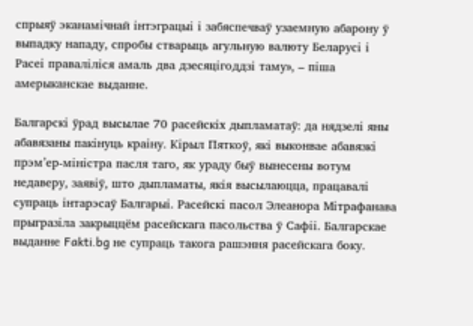спрыяў эканамічнай інтэграцыі і забяспечваў узаемную абарону ў выпадку нападу, спробы стварыць агульную валюту Беларусі і Расеі праваліліся амаль два дзесяцігоддзі таму», – піша амерыканскае выданне.

Балгарскі ўрад высылае 70 расейскіх дыпламатаў: да нядзелі яны абавязаны пакінуць краіну. Кірыл Пяткоў, які выконвае абавязкі прэм’ер-міністра пасля таго, як ураду быў вынесены вотум недаверу, заявіў, што дыпламаты, якія высылаюцца, працавалі супраць інтарэсаў Балгарыі. Расейскі пасол Элеанора Мітрафанава прыгразіла закрыццём расейскага пасольства ў Сафіі. Балгарскае выданне Fakti.bg не супраць такога рашэння расейскага боку.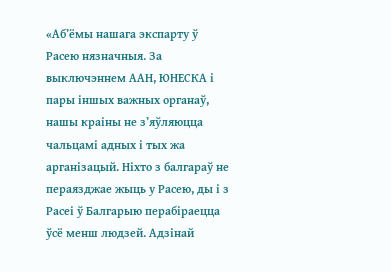«Абʼёмы нашага экспарту ў Расею нязначныя. За выключэннем ААН, ЮНЕСКА і пары іншых важных органаў, нашы краіны не зʼяўляюцца чальцамі адных і тых жа арганізацый. Ніхто з балгараў не пераязджае жыць у Расею, ды і з Расеі ў Балгарыю перабіраецца ўсё менш людзей. Адзінай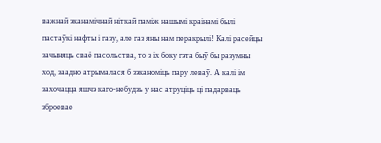важнай эканамічнай ніткай паміж нашымі краінамі былі пастаўкі нафты і газу, але газ яны нам перакрылі! Калі расейцы зачыняць сваё пасольства, то з іх боку гэта быў бы разумны ход, заадно атрымалася б зэканоміць пару леваў. А калі ім захочацца яшчэ каго-небудзь у нас атруціць ці падарваць зброевае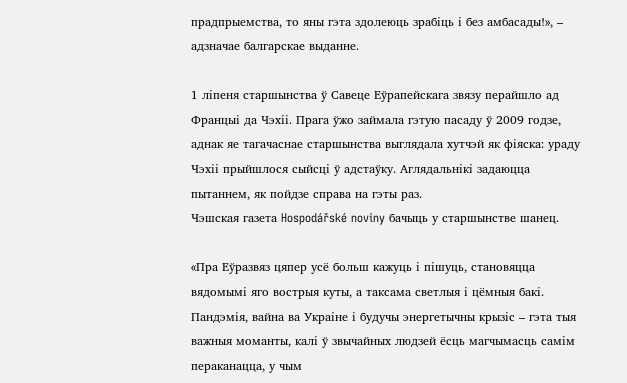прадпрыемства, то яны гэта здолеюць зрабіць і без амбасады!», – адзначае балгарскае выданне.

1 ліпеня старшынства ў Савеце Еўрапейскага звязу перайшло ад Францыі да Чэхіі. Прага ўжо займала гэтую пасаду ў 2009 годзе, аднак яе тагачаснае старшынства выглядала хутчэй як фіяска: ураду Чэхіі прыйшлося сыйсці ў адстаўку. Аглядальнікі задаюцца пытаннем, як пойдзе справа на гэты раз.
Чэшская газета Hospodářské noviny бачыць у старшынстве шанец.

«Пра Еўразвяз цяпер усё больш кажуць і пішуць, становяцца вядомымі яго вострыя куты, а таксама светлыя і цёмныя бакі. Пандэмія, вайна ва Украіне і будучы энергетычны крызіс – гэта тыя важныя моманты, калі ў звычайных людзей ёсць магчымасць самім пераканацца, у чым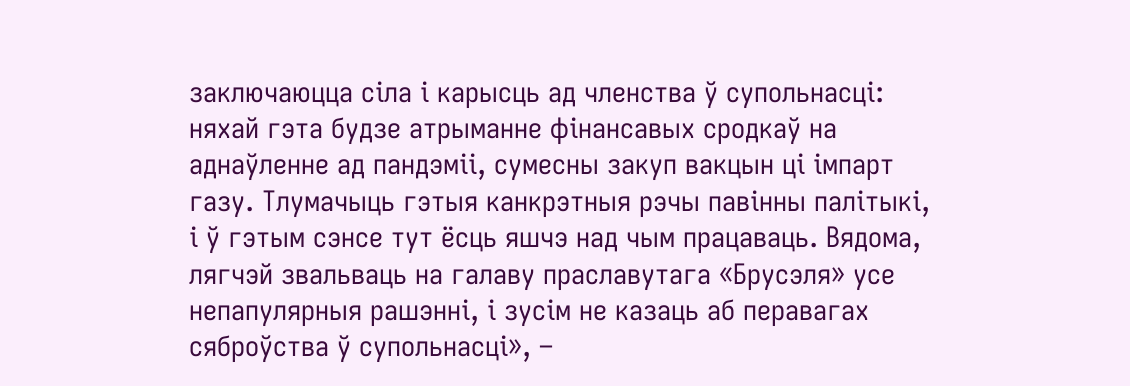заключаюцца сіла і карысць ад членства ў супольнасці: няхай гэта будзе атрыманне фінансавых сродкаў на аднаўленне ад пандэміі, сумесны закуп вакцын ці імпарт газу. Тлумачыць гэтыя канкрэтныя рэчы павінны палітыкі, і ў гэтым сэнсе тут ёсць яшчэ над чым працаваць. Вядома, лягчэй звальваць на галаву праславутага «Брусэля» усе непапулярныя рашэнні, і зусім не казаць аб перавагах сяброўства ў супольнасці», –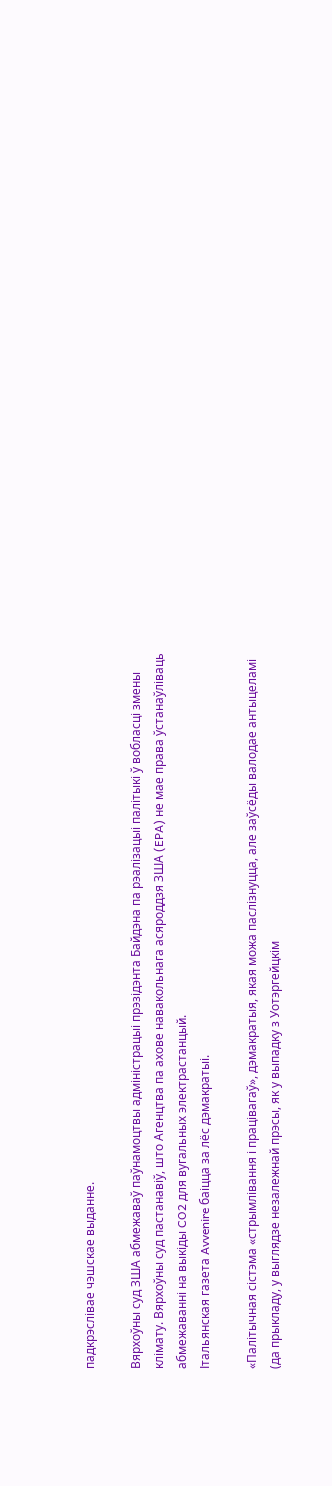падкрэслівае чэшскае выданне.

Вярхоўны суд ЗША абмежаваў паўнамоцтвы адміністрацыі прэзідэнта Байдэна па рэалізацыі палітыкі ў вобласці змены клімату. Вярхоўны суд пастанавіў, што Агенцтва па ахове навакольнага асяроддзя ЗША (EPA) не мае права ўстанаўліваць абмежаванні на выкіды CO2 для вугальных электрастанцый.
Італьянская газета Avvenire баіцца за лёс дэмакратыі.

«Палітычная сістэма «стрымлівання і працівагаў», дэмакратыя, якая можа паслізнуцца, але заўсёды валодае антыцеламі (да прыкладу, у выглядзе незалежнай прэсы, як у выпадку з Уотэргейцкім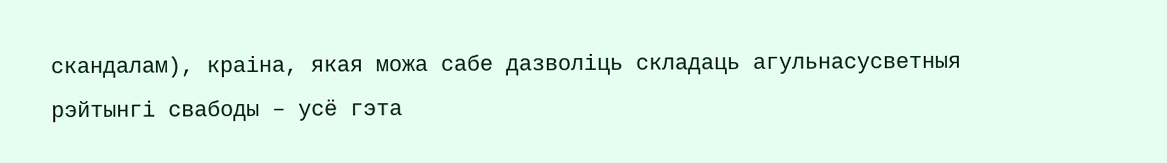скандалам), краіна, якая можа сабе дазволіць складаць агульнасусветныя рэйтынгі свабоды – усё гэта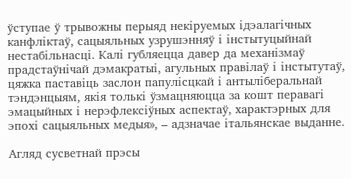ўступае ў трывожны перыяд некіруемых ідэалагічных канфліктаў, сацыяльных узрушэнняў і інстытуцыйнай нестабільнасці. Калі губляецца давер да механізмаў прадстаўнічай дэмакратыі, агульных правілаў і інстытутаў, цяжка паставіць заслон папулісцкай і антыліберальнай тэндэнцыям, якія толькі ўзмацняюцца за кошт перавагі эмацыйных і нерэфлексіўных аспектаў, характэрных для эпохі сацыяльных медыя», – адзначае італьянскае выданне.

Агляд сусветнай прэсы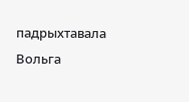падрыхтавала Вольга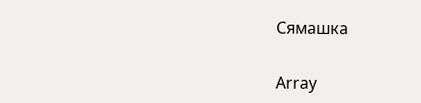Сямашка

Array